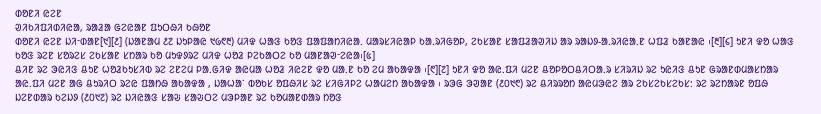ᱰᱚᱱᱤ ᱭᱮᱱ
ᱣᱤᱠᱤᱯᱤᱰᱤᱭᱟ, ᱨᱟᱲᱟ ᱜᱮᱭᱟᱱ ᱯᱩᱛᱷᱤ ᱠᱷᱚᱱ
ᱰᱚᱱᱤ ᱭᱮᱱ ᱡᱤᱼᱰᱟᱱ[᱑][᱒] (ᱡᱟᱱᱟᱢ ᱒᱗ ᱡᱩᱞᱟᱭ ᱑᱙᱖᱓) ᱢᱤᱫ ᱦᱟᱝ ᱠᱚᱝ ᱯᱟᱯᱟᱴᱤᱭᱟᱹ ᱢᱟᱨᱥᱤᱭᱟᱞ ᱠᱟᱹᱨᱤᱜᱚᱞ, ᱮᱠᱥᱟᱱ ᱥᱟᱯᱲᱟᱣᱤᱡ ᱟᱨ ᱨᱟᱡᱽ-ᱟᱹᱨᱤᱭᱟᱹᱱ ᱦᱯᱲ ᱠᱟᱱᱟᱭ ᱾[᱓][᱔] ᱩᱱᱤ ᱫᱚ ᱦᱟᱝ ᱠᱚᱝ ᱨᱮᱱ ᱥᱚᱨᱮᱥ ᱮᱠᱥᱟᱱ ᱥᱴᱟᱨ ᱠᱚ ᱢᱩᱫᱽᱨᱮ ᱢᱤᱫ ᱦᱚᱲ ᱞᱮᱠᱟᱛᱮ ᱠᱚ ᱢᱟᱱᱟᱣᱼᱮᱭᱟ᱾[᱕]
ᱪᱤᱱ ᱨᱮ ᱳᱭᱤᱝ ᱪᱩᱱ ᱦᱚᱲᱠᱩᱥᱤᱵ ᱨᱮ ᱮᱱᱮᱢ ᱞᱟᱹᱜᱤᱫ ᱟᱭᱢᱟ ᱦᱚᱲ ᱤᱭᱮᱱ ᱫᱚ ᱢᱟᱹᱱ ᱠᱚ ᱮᱢ ᱟᱠᱟᱫᱟ ᱾[᱖][᱗] ᱩᱱᱤ ᱫᱚ ᱟᱭᱹᱯᱤ ᱢᱮᱱ ᱪᱚᱞᱚᱛᱪᱤᱛᱟᱹᱨ ᱥᱤᱨᱤᱡ ᱨᱮ ᱩᱭᱤᱝ ᱪᱩᱱ ᱜᱨᱟᱱᱰᱢᱟᱥᱴᱟᱨ ᱟᱭᱹᱯᱤ ᱢᱮᱱ ᱟᱜ ᱪᱩᱨᱤᱛ ᱨᱮᱭ ᱯᱟᱴᱷ ᱟᱠᱟᱫᱟ , ᱡᱟᱦᱟᱸ ᱵᱚᱠᱥ ᱚᱯᱷᱤᱥ ᱨᱮ ᱥᱤᱜᱤᱞᱮ ᱦᱟᱢᱮᱴ ᱟᱠᱟᱫᱟ ᱾ ᱨᱳᱜ ᱳᱣᱟᱱ (᱒᱐᱑᱖) ᱨᱮ ᱪᱤᱨᱨᱚᱴ ᱟᱭᱢᱳᱭᱮ ᱟᱨ ᱮᱠᱥᱮᱠᱥᱮᱠᱥ: ᱨᱮ ᱨᱮᱴᱟᱨᱱ ᱚᱯᱷ ᱡᱮᱱᱰᱟᱨ ᱠᱮᱡᱽ (᱒᱐᱑᱗) ᱨᱮ ᱡᱤᱭᱟᱝ ᱥᱟᱶ ᱥᱟᱶᱛᱮ ᱢᱳᱞᱟᱱ ᱨᱮ ᱠᱚᱢᱟᱱᱰᱟᱨ ᱴᱚᱝ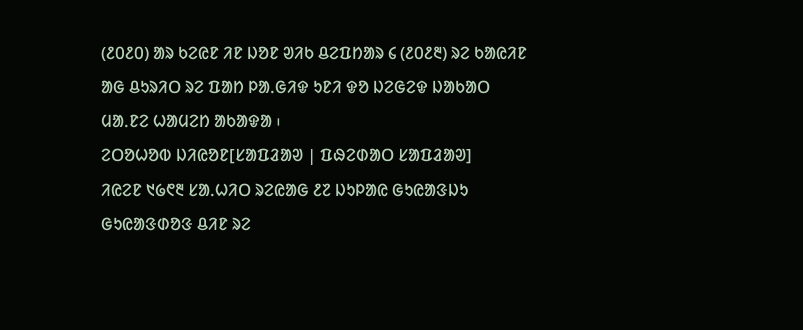(᱒᱐᱒᱐) ᱟᱨ ᱠᱮᱭᱱ ᱤᱱ ᱡᱚᱱ ᱣᱤᱠ ᱪᱮᱯᱴᱟᱨ ᱔ (᱒᱐᱒᱓) ᱨᱮ ᱠᱟᱭᱤᱱ ᱟᱜ ᱪᱩᱨᱤᱛ ᱨᱮ ᱯᱟᱴ ᱞᱟᱹᱜᱤᱫ ᱩᱱᱤ ᱫᱚ ᱡᱮᱜᱮᱫ ᱡᱟᱠᱟᱛ ᱢᱟᱹᱱᱮ ᱦᱟᱢᱮᱴ ᱟᱠᱟᱫᱟ ᱾
ᱮᱛᱚᱦᱚᱵ ᱡᱤᱭᱚᱱ[ᱥᱟᱯᱲᱟᱣ | ᱯᱷᱮᱰᱟᱛ ᱥᱟᱯᱲᱟᱣ]
ᱤᱭᱮᱱ ᱑᱙᱖᱓ ᱥᱟᱹᱦᱤᱛ ᱨᱮᱭᱟᱜ ᱒᱗ ᱡᱩᱞᱟᱭ ᱜᱩᱭᱟᱝᱡᱩ ᱜᱩᱭᱟᱝᱰᱚᱝ ᱪᱤᱱ ᱨᱮ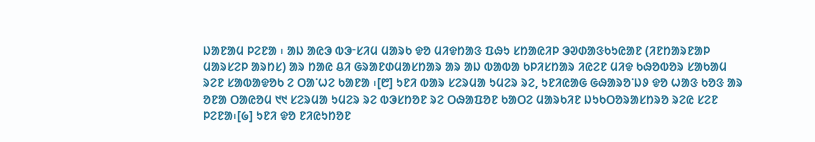ᱡᱟᱱᱟᱢ ᱞᱮᱱᱟ ᱾ ᱟᱡ ᱟᱭᱳ ᱵᱳᱼᱥᱤᱢ ᱢᱟᱨᱠ ᱫᱚ ᱢᱤᱫᱴᱟᱝ ᱯᱷᱩ ᱥᱴᱟᱭᱤᱞ ᱳᱣᱰᱟᱝᱠᱩᱭᱟᱱ (ᱤᱱᱴᱟᱨᱱᱟᱞ ᱢᱟᱨᱥᱮᱞ ᱟᱨᱴᱥ) ᱟᱨ ᱴᱟᱭ ᱪᱤ ᱜᱨᱟᱱᱰᱢᱟᱥᱴᱟᱨ ᱟᱨ ᱟᱡ ᱵᱟᱵᱟ ᱠᱞᱤᱥᱴᱟᱨ ᱤᱭᱮᱱ ᱢᱤᱫ ᱠᱷᱚᱵᱚᱨ ᱥᱟᱠᱟᱢ ᱨᱮᱱ ᱥᱟᱵᱟᱫᱚᱠ ᱮ ᱛᱟᱸᱦᱮ ᱠᱟᱱᱟ ᱾[᱘] ᱩᱱᱤ ᱵᱟᱨ ᱥᱮᱨᱢᱟ ᱩᱢᱮᱨ ᱨᱮ, ᱩᱱᱤᱭᱟᱜ ᱜᱷᱟᱨᱚᱸᱡᱽ ᱫᱚ ᱦᱟᱝ ᱠᱚᱝ ᱟᱨ ᱚᱱᱟ ᱛᱟᱭᱚᱢ ᱑᱑ ᱥᱮᱨᱢᱟ ᱩᱢᱮᱨ ᱨᱮ ᱵᱳᱥᱴᱚᱱ ᱨᱮ ᱛᱷᱟᱯᱚᱱ ᱠᱟᱛᱮ ᱢᱟᱨᱠᱤᱱ ᱡᱩᱠᱛᱚᱨᱟᱥᱴᱨᱚ ᱨᱮᱭ ᱥᱮᱱ ᱞᱮᱱᱟ᱾[᱙] ᱩᱱᱤ ᱫᱚ ᱱᱤᱭᱩᱴᱚᱱ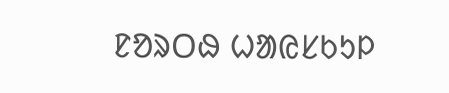ᱱᱚᱨᱛᱷ ᱦᱟᱭᱥᱠᱩᱞ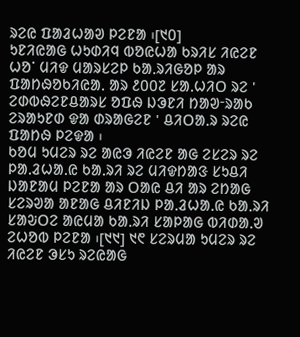ᱨᱮᱭ ᱯᱟᱲᱦᱟᱣ ᱞᱮᱱᱟ ᱾[᱑᱐]
ᱩᱱᱤᱭᱟᱜ ᱦᱩᱰᱤᱧ ᱵᱚᱭᱦᱟ ᱠᱨᱤᱥ ᱤᱭᱮᱱ ᱦᱚᱸ ᱢᱤᱫ ᱢᱟᱨᱥᱮᱞ ᱠᱟᱹᱨᱤᱜᱚᱞ ᱟᱨ ᱯᱟᱴᱷᱚᱠᱤᱭᱟᱹ ᱟᱨ ᱒᱐᱐᱗ ᱥᱟᱹᱦᱤᱛ ᱨᱮ ' ᱮᱰᱵᱷᱮᱱᱪᱟᱨᱥ ᱚᱯᱷ ᱡᱳᱱᱤ ᱴᱟᱣᱼᱨᱟᱠ ᱮᱨᱟᱩᱱᱰ ᱫᱟ ᱰᱨᱟᱜᱮᱱ ' ᱪᱤᱛᱟᱹᱨ ᱨᱮᱭ ᱯᱟᱴᱷ ᱞᱮᱫᱟ ᱾
ᱠᱚᱢ ᱩᱢᱮᱨ ᱨᱮ ᱟᱭᱳ ᱤᱭᱮᱱ ᱟᱜ ᱮᱥᱮᱨ ᱨᱮ ᱞᱟᱹᱲᱦᱟᱹᱭ ᱠᱟᱹᱨᱤ ᱨᱮ ᱢᱤᱫᱴᱟᱝ ᱥᱩᱪᱤ ᱡᱟᱱᱟᱢ ᱞᱮᱱᱟ ᱟᱨ ᱛᱟᱭ ᱪᱤ ᱟᱨ ᱮᱴᱟᱜ ᱥᱮᱨᱣᱟ ᱟᱱᱟᱜ ᱪᱤᱱᱤᱡ ᱞᱟᱹᱲᱦᱟᱹᱭ ᱠᱟᱹᱨᱤ ᱥᱟᱶᱛᱮ ᱟᱭᱢᱟ ᱠᱟᱹᱨᱤ ᱥᱟᱞᱟᱜ ᱵᱤᱰᱟᱹᱣ ᱮᱦᱚᱵ ᱞᱮᱱᱟ ᱾[᱑᱑] ᱑᱖ ᱥᱮᱨᱢᱟ ᱩᱢᱮᱨ ᱨᱮ ᱤᱭᱮᱱ ᱳᱥᱩ ᱨᱮᱭᱟᱜ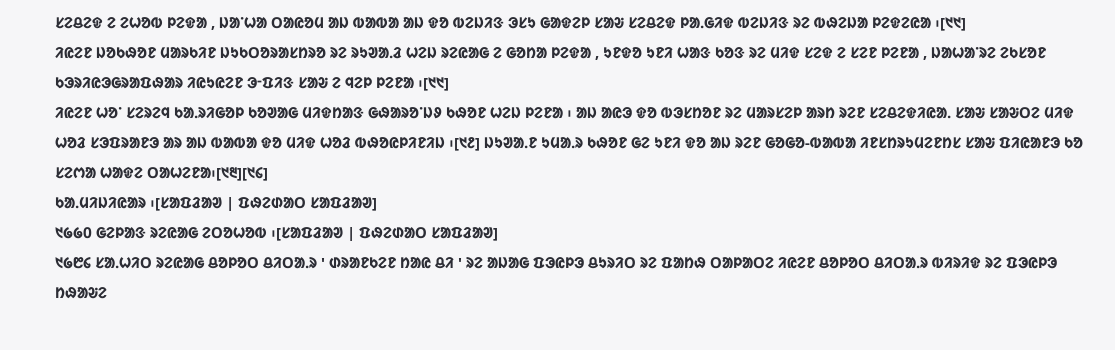ᱥᱮᱪᱮᱫ ᱮ ᱮᱦᱚᱵ ᱞᱮᱫᱟ , ᱡᱟᱸᱦᱟ ᱛᱟᱭᱚᱢ ᱟᱡ ᱵᱟᱵᱟ ᱟᱡ ᱫᱚ ᱵᱮᱡᱤᱝ ᱳᱥᱩ ᱜᱟᱫᱮᱞ ᱥᱟᱶ ᱥᱮᱪᱮᱫ ᱞᱟᱹᱜᱤᱫ ᱵᱮᱡᱤᱝ ᱨᱮ ᱵᱷᱮᱡᱟ ᱞᱮᱫᱮᱭᱟ ᱾[᱑᱑]
ᱤᱭᱮᱱ ᱡᱚᱠᱷᱚᱱ ᱢᱟᱨᱠᱤᱱ ᱡᱩᱠᱛᱚᱨᱟᱥᱴᱨᱚ ᱨᱮ ᱨᱩᱣᱟᱹᱲ ᱦᱮᱡ ᱨᱮᱭᱟᱜ ᱮ ᱜᱚᱴᱟ ᱞᱮᱫᱟ , ᱩᱱᱫᱚ ᱩᱱᱤ ᱦᱟᱝ ᱠᱚᱝ ᱨᱮ ᱢᱤᱫ ᱥᱮᱫ ᱮ ᱥᱮᱱ ᱞᱮᱱᱟ , ᱡᱟᱦᱟᱸᱨᱮ ᱮᱠᱥᱚᱱ ᱠᱳᱨᱤᱭᱳᱜᱨᱟᱯᱷᱟᱨ ᱤᱭᱩᱭᱮᱱ ᱳᱼᱯᱤᱝ ᱥᱟᱶ ᱮ ᱧᱮᱞ ᱞᱮᱱᱟ ᱾[᱑᱑]
ᱤᱭᱮᱱ ᱦᱚᱸ ᱥᱮᱨᱮᱧ ᱠᱟᱹᱨᱤᱜᱚᱞ ᱠᱚᱣᱟᱜ ᱢᱤᱫᱴᱟᱝ ᱜᱷᱟᱨᱚᱸᱡᱽ ᱠᱷᱚᱱ ᱦᱮᱡ ᱞᱮᱱᱟ ᱾ ᱟᱡ ᱟᱭᱳ ᱫᱚ ᱵᱳᱥᱴᱚᱱ ᱨᱮ ᱢᱟᱨᱥᱮᱞ ᱟᱨᱴ ᱨᱮᱱ ᱥᱮᱪᱮᱫᱤᱭᱟᱹ ᱥᱟᱶ ᱥᱟᱶᱛᱮ ᱢᱤᱫ ᱦᱚᱲ ᱥᱳᱯᱨᱟᱱᱳ ᱟᱨ ᱟᱡ ᱵᱟᱵᱟ ᱫᱚ ᱢᱤᱫ ᱦᱚᱲ ᱵᱷᱚᱭᱞᱤᱱᱤᱡ ᱾[᱑᱒] ᱡᱩᱣᱟᱹᱱ ᱩᱢᱟᱹᱨ ᱠᱷᱚᱱ ᱜᱮ ᱩᱱᱤ ᱫᱚ ᱟᱡ ᱨᱮᱱ ᱜᱚᱜᱚ-ᱵᱟᱵᱟ ᱤᱱᱥᱴᱨᱩᱢᱮᱱᱴᱥ ᱥᱟᱶ ᱯᱤᱭᱟᱱᱳ ᱠᱚ ᱥᱮᱬᱟ ᱦᱟᱫᱮ ᱛᱟᱦᱮᱱᱟ᱾[᱑᱓][᱑᱔]
ᱠᱟᱹᱢᱤᱡᱤᱭᱟᱨ ᱾[ᱥᱟᱯᱲᱟᱣ | ᱯᱷᱮᱰᱟᱛ ᱥᱟᱯᱲᱟᱣ]
᱑᱙᱙᱐ ᱜᱮᱞᱟᱝ ᱨᱮᱭᱟᱜ ᱮᱛᱚᱦᱚᱵ ᱾[ᱥᱟᱯᱲᱟᱣ | ᱯᱷᱮᱰᱟᱛ ᱥᱟᱯᱲᱟᱣ]
᱑᱙᱘᱔ ᱥᱟᱹᱦᱤᱛ ᱨᱮᱭᱟᱜ ᱪᱚᱞᱚᱛ ᱪᱤᱛᱟᱹᱨ ' ᱰᱨᱟᱱᱠᱮᱱ ᱴᱟᱭ ᱪᱤ ' ᱨᱮ ᱟᱡᱟᱜ ᱯᱳᱭᱞᱳ ᱪᱩᱨᱤᱛ ᱨᱮ ᱯᱟᱴᱷ ᱛᱟᱞᱟᱛᱮ ᱤᱭᱮᱱ ᱪᱚᱞᱚᱛ ᱪᱤᱛᱟᱹᱨ ᱵᱤᱨᱤᱫ ᱨᱮ ᱯᱳᱭᱞᱳ ᱴᱷᱟᱶᱮ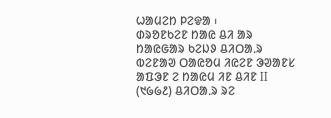ᱦᱟᱢᱮᱴ ᱞᱮᱫᱟ ᱾
ᱰᱨᱚᱱᱠᱮᱱ ᱴᱟᱭ ᱪᱤ ᱟᱨ ᱴᱟᱭᱜᱟᱨ ᱠᱮᱡᱽ ᱪᱤᱛᱟᱹᱨ ᱵᱮᱱᱟᱣ ᱛᱟᱭᱚᱢ ᱤᱭᱮᱱ ᱳᱣᱟᱱᱥ ᱟᱯᱳᱱ ᱮ ᱴᱟᱭᱢ ᱤᱱ ᱪᱤᱱ II (᱑᱙᱙᱒) ᱪᱤᱛᱟᱹᱨ ᱨᱮ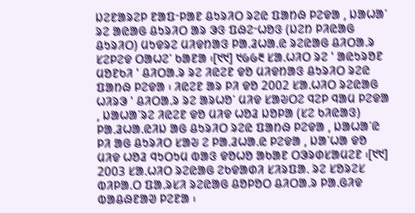ᱡᱮᱱᱟᱨᱮᱞ ᱱᱟᱯᱼᱞᱟᱱ ᱪᱩᱨᱤᱛ ᱨᱮᱭ ᱯᱟᱴᱷ ᱞᱮᱫᱟ , ᱡᱟᱦᱟᱸ ᱨᱮ ᱟᱭᱟᱜ ᱪᱩᱨᱤᱛ ᱟᱨ ᱳᱝ ᱯᱷᱮᱼᱦᱚᱝ (ᱡᱮᱴ ᱞᱤᱭᱟᱜ ᱪᱩᱨᱤᱛ) ᱢᱩᱫᱨᱮ ᱢᱤᱫᱴᱟᱝ ᱞᱟᱹᱲᱦᱟᱹᱭ ᱨᱮᱭᱟᱜ ᱪᱤᱛᱟᱹᱨ ᱥᱮᱞᱮᱫ ᱛᱟᱦᱮᱸ ᱠᱟᱱᱟ ᱾[᱑᱑] ᱑᱙᱙᱓ ᱥᱟᱹᱦᱤᱛ ᱨᱮ ' ᱟᱭᱩᱨᱚᱱ ᱢᱚᱱᱠᱤ ' ᱪᱤᱛᱟᱹᱨ ᱨᱮ ᱤᱭᱮᱱ ᱫᱚ ᱢᱤᱫᱴᱟᱝ ᱪᱩᱨᱤᱛ ᱨᱮᱭ ᱯᱟᱴᱷ ᱞᱮᱫᱟ ᱾ ᱤᱭᱮᱱ ᱟᱨ ᱞᱤ ᱫᱚ 2002 ᱥᱟᱹᱦᱤᱛ ᱨᱮᱭᱟᱜ ᱦᱤᱨᱳ ' ᱪᱤᱛᱟᱹᱨ ᱨᱮ ᱟᱨᱦᱚᱸ ᱢᱤᱫ ᱥᱟᱶᱛᱮ ᱧᱮᱞ ᱧᱟᱢ ᱞᱮᱫᱟ , ᱡᱟᱦᱟᱸᱨᱮ ᱤᱭᱮᱱ ᱫᱚ ᱢᱤᱫ ᱦᱚᱲ ᱡᱚᱞᱟ (ᱥᱮ ᱠᱤᱭᱟᱝ) ᱞᱟᱹᱲᱦᱟᱹᱭᱤᱡ ᱟᱜ ᱪᱩᱨᱤᱛ ᱨᱮᱭ ᱯᱟᱴᱷ ᱞᱮᱫᱟ , ᱡᱟᱦᱟᱸᱭ ᱞᱤ ᱟᱜ ᱪᱩᱨᱤᱛ ᱥᱟᱶ ᱮ ᱞᱟᱹᱲᱦᱟᱹᱭ ᱞᱮᱫᱟ , ᱡᱟᱸᱦᱟ ᱫᱚ ᱢᱤᱫ ᱦᱚᱲ ᱧᱩᱛᱩᱢ ᱵᱟᱝ ᱫᱚᱦᱚ ᱟᱠᱟᱱ ᱛᱳᱨᱰᱥᱟᱢᱮᱱ ᱾[᱑᱑] 2003 ᱥᱟᱹᱦᱤᱛ ᱨᱮᱭᱟᱜ ᱮᱠᱫᱟᱰᱤ ᱥᱤᱨᱯᱟᱹ ᱨᱮ ᱥᱚᱨᱮᱥ ᱵᱤᱞᱟᱹᱛ ᱯᱟᱹᱨᱥᱤ ᱨᱮᱭᱟᱜ ᱪᱚᱞᱚᱛ ᱪᱤᱛᱟᱹᱨ ᱞᱟᱹᱜᱤᱫ ᱵᱟᱪᱷᱱᱟᱣ ᱞᱮᱱᱟ ᱾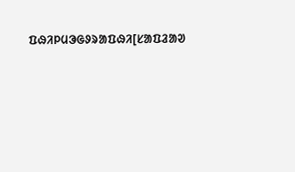ᱯᱷᱤᱞᱢᱳᱜᱽᱨᱟᱯᱷᱤ[ᱥᱟᱯᱲᱟᱣ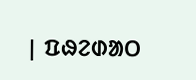| ᱯᱷᱮᱰᱟᱛ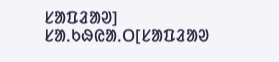ᱥᱟᱯᱲᱟᱣ]
ᱥᱟᱹᱠᱷᱭᱟᱹᱛ[ᱥᱟᱯᱲᱟᱣ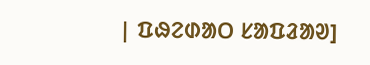| ᱯᱷᱮᱰᱟᱛ ᱥᱟᱯᱲᱟᱣ]